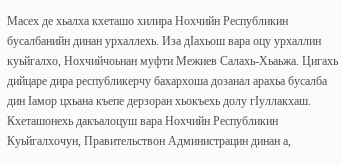Масех де хьалха кхеташо хилира Нохчийн Республикин бусалбанийн динан урхаллехь. Иза дIахьош вара оцу урхаллин куьйгалхо, Нохчийчоьнан муфти Межиев Салахь-Хьаьжа. Цигахь дийцаре дира республикерчу бахархоша дозанал арахьа бусалба дин Iамор цхьана къепе дерзоран хьокъехь долу гIуллакхаш. Кхеташонехь дакъалоцуш вара Нохчийн Республикин Куьйгалхочун, Правительствон Администрацин динан а,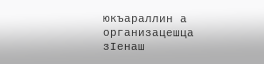юкъараллин а организацешца зIенаш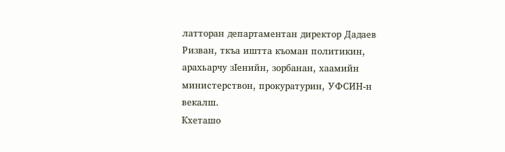латторан департаментан директор Дадаев Ризван, ткъа иштта къоман политикин, арахьарчу зIенийн, зорбанан, хаамийн министерствон, прокуратурин, УФСИН-н векалш.
Кхеташо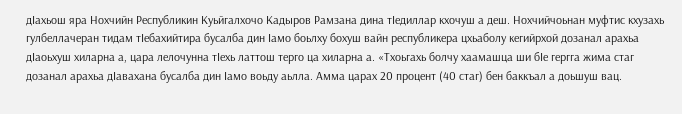дIахьош яра Нохчийн Республикин Куьйгалхочо Кадыров Рамзана дина тIедиллар кхочуш а деш. Нохчийчоьнан муфтис кхузахь гулбеллачеран тидам тIебахийтира бусалба дин Iамо боьлху бохуш вайн республикера цхьаболу кегийрхой дозанал арахьа дIаоьхуш хиларна а, цара лелочунна тIехь латтош терго ца хиларна а. «Тхоьгахь болчу хаамашца ши бIе гергга жима стаг дозанал арахьа дIавахана бусалба дин Iамо воьду аьлла. Амма царах 20 процент (40 стаг) бен баккъал а доьшуш вац.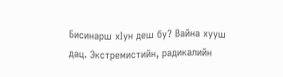Бисинарш хIун деш бу? Вайна хууш дац. Экстремистийн, радикалийн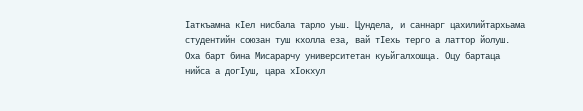Iаткъамна кIел нисбала тарло уьш. Цундела, и саннарг цахилийтархьама студентийн союзан туш кхолла еза, вай тIехь терго а латтор йолуш. Оха барт бина Мисарарчу университетан куьйгалхошца. Оцу бартаца нийса а догIуш, цара хIокхул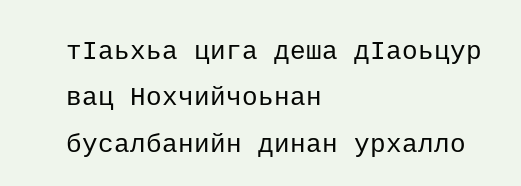тIаьхьа цига деша дIаоьцур вац Нохчийчоьнан бусалбанийн динан урхалло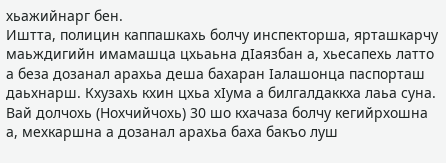хьажийнарг бен.
Иштта, полицин каппашкахь болчу инспекторша, ярташкарчу маьждигийн имамашца цхьаьна дIаязбан а, хьесапехь латто а беза дозанал арахьа деша бахаран Iалашонца паспорташ даьхнарш. Кхузахь кхин цхьа хIума а билгалдаккха лаьа суна. Вай долчохь (Нохчийчохь) 30 шо кхачаза болчу кегийрхошна а, мехкаршна а дозанал арахьа баха бакъо луш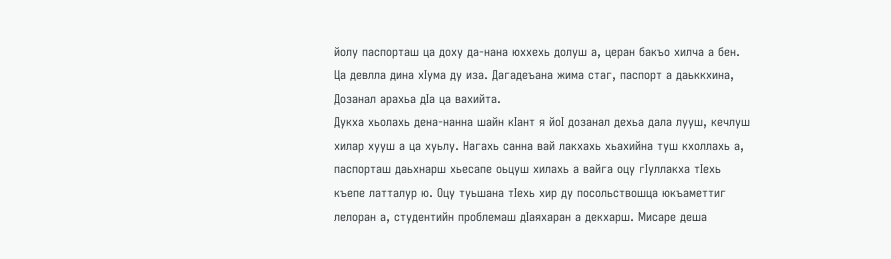йолу паспорташ ца доху да-нана юххехь долуш а, церан бакъо хилча а бен. Ца девлла дина хIума ду иза. Дагадеъана жима стаг, паспорт а даьккхина, Дозанал арахьа дIа ца вахийта.
Дукха хьолахь дена-нанна шайн кIант я йоI дозанал дехьа дала лууш, кечлуш хилар хууш а ца хуьлу. Нагахь санна вай лакхахь хьахийна туш кхоллахь а, паспорташ даьхнарш хьесапе оьцуш хилахь а вайга оцу гIуллакха тIехь къепе латталур ю. Оцу туьшана тIехь хир ду посольствошца юкъаметтиг лелоран а, студентийн проблемаш дIаяхаран а декхарш. Мисаре деша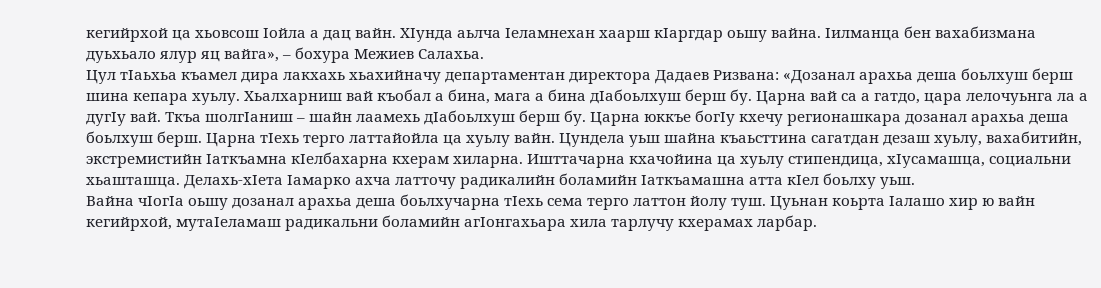кегийрхой ца хьовсош Iойла а дац вайн. ХIунда аьлча Iеламнехан хаарш кIаргдар оьшу вайна. Iилманца бен вахабизмана дуьхьало ялур яц вайга», – бохура Межиев Салахьа.
Цул тIаьхьа къамел дира лакхахь хьахийначу департаментан директора Дадаев Ризвана: «Дозанал арахьа деша боьлхуш берш шина кепара хуьлу. Хьалхарниш вай къобал а бина, мага а бина дIабоьлхуш берш бу. Царна вай са а гатдо, цара лелочуьнга ла а дугIу вай. Ткъа шолгIаниш – шайн лаамехь дIабоьлхуш берш бу. Царна юккъе богIу кхечу регионашкара дозанал арахьа деша боьлхуш берш. Царна тIехь терго латтайойла ца хуьлу вайн. Цундела уьш шайна къаьсттина сагатдан дезаш хуьлу, вахабитийн, экстремистийн Iаткъамна кIелбахарна кхерам хиларна. Ишттачарна кхачойина ца хуьлу стипендица, хIусамашца, социальни хьашташца. Делахь-хIета Iамарко ахча латточу радикалийн боламийн Iаткъамашна атта кIел боьлху уьш.
Вайна чIогIа оьшу дозанал арахьа деша боьлхучарна тIехь сема терго латтон йолу туш. Цуьнан коьрта Iалашо хир ю вайн кегийрхой, мутаIеламаш радикальни боламийн агIонгахьара хила тарлучу кхерамах ларбар.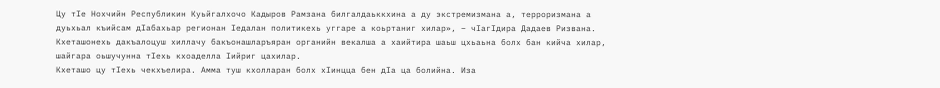Цу тIе Нохчийн Республикин Куьйгалхочо Кадыров Рамзана билгалдаьккхина а ду экстремизмана а, терроризмана а дуьхьал къийсам дIабахьар регионан Iедалан политикехь уггаре а коьртаниг хилар», – чIагIдира Дадаев Ризвана.
Кхеташонехь дакъалоцуш хиллачу бакъонашларъяран органийн векалша а хаийтира шаьш цхьаьна болх бан кийча хилар, шайгара оьшучунна тIехь кхоаделла Iийриг цахилар.
Кхеташо цу тIехь чекхъелира. Амма туш кхолларан болх хIинцца бен дIа ца болийна. Иза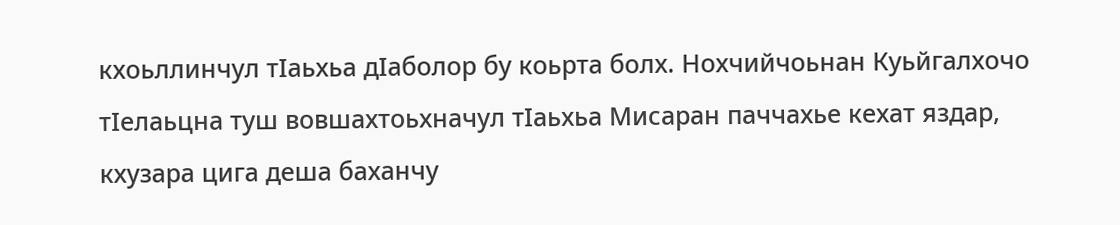кхоьллинчул тIаьхьа дIаболор бу коьрта болх. Нохчийчоьнан Куьйгалхочо тIелаьцна туш вовшахтоьхначул тIаьхьа Мисаран паччахье кехат яздар, кхузара цига деша баханчу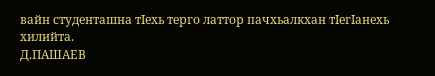вайн студенташна тIехь терго латтор пачхьалкхан тIегIанехь хилийта.
Д.ПАШАЕВ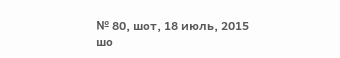№ 80, шот, 18 июль, 2015 шо